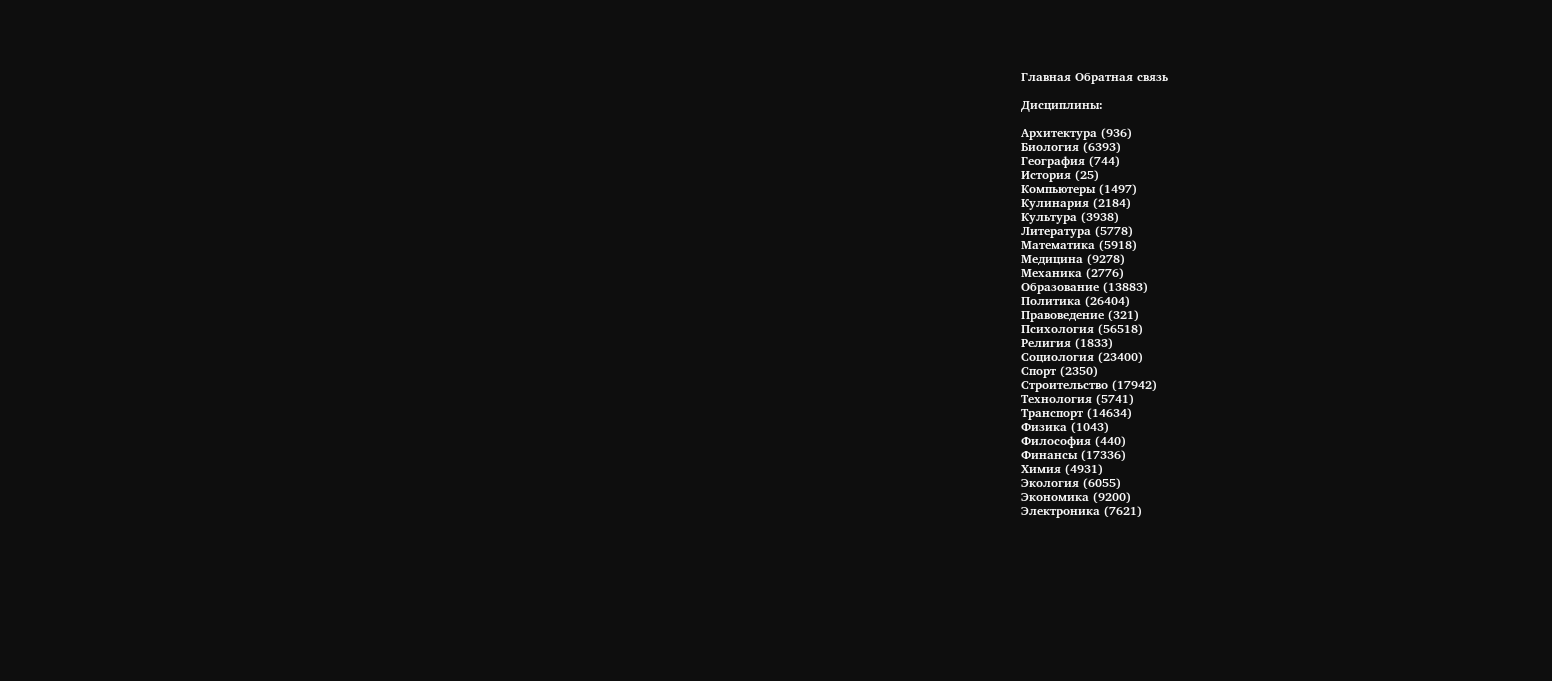Главная Обратная связь

Дисциплины:

Архитектура (936)
Биология (6393)
География (744)
История (25)
Компьютеры (1497)
Кулинария (2184)
Культура (3938)
Литература (5778)
Математика (5918)
Медицина (9278)
Механика (2776)
Образование (13883)
Политика (26404)
Правоведение (321)
Психология (56518)
Религия (1833)
Социология (23400)
Спорт (2350)
Строительство (17942)
Технология (5741)
Транспорт (14634)
Физика (1043)
Философия (440)
Финансы (17336)
Химия (4931)
Экология (6055)
Экономика (9200)
Электроника (7621)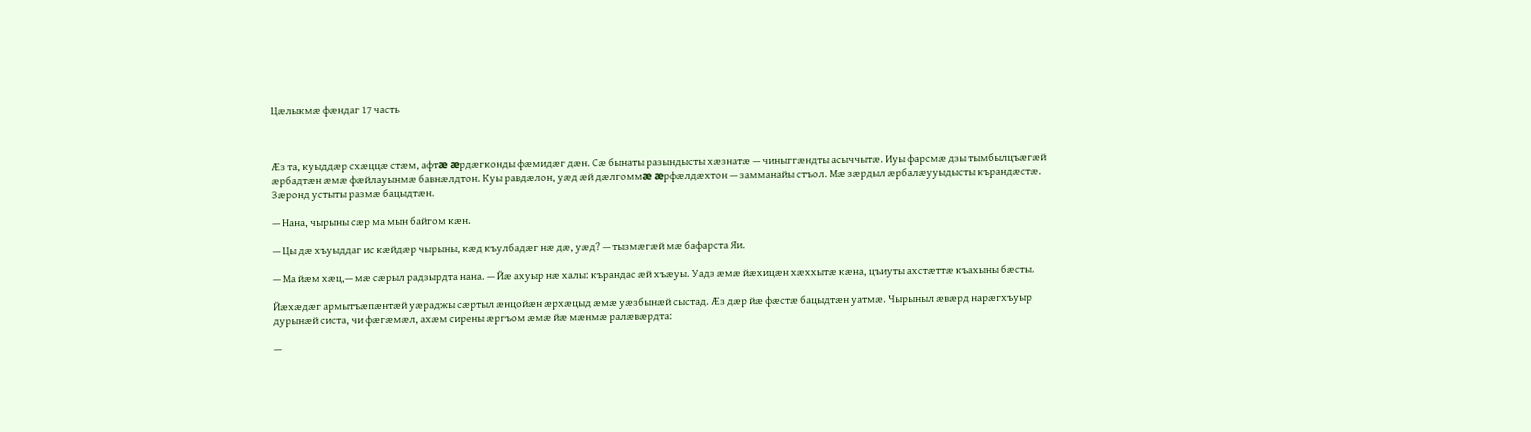Цæлыкмæ фæндаг 17 часть



Æз та, куыддæр схæццæ стæм, афтæ æрдæгконды фæмидæг дæн. Сæ бынаты разындысты хæзнатæ — чиныггæндты асыччытæ. Иуы фарсмæ дзы тымбылцъæгæй æрбадтæн æмæ фæйлауынмæ бавнæлдтон. Куы равдæлон, уæд æй дæлгоммæ æрфæлдæхтон — замманайы стъол. Мæ зæрдыл æрбалæууыдысты кърандæстæ. Зæронд устыты размæ бацыдтæн.

— Нана, чырыны сæр ма мын байгом кæн.

— Цы дæ хъуыддаг ис кæйдæр чырыны, кæд къулбадæг нæ дæ, уæд? — тызмæгæй мæ бафарста Яи.

— Ма йæм хæц,— мæ сæрыл радзырдта нана. — Йæ ахуыр нæ халы: кърандас æй хъæуы. Уадз æмæ йæхицæн хæххытæ кæна, цъиуты ахстæттæ къахыны бæсты.

Йæхæдæг армытъæпæнтæй уæраджы сæртыл æнцойæн æрхæцыд æмæ уæзбынæй сыстад. Æз дæр йæ фæстæ бацыдтæн уатмæ. Чырыныл æвæрд нарæгхъуыр дурынæй систа, чи фæгæмæл, ахæм сирены æргъом æмæ йæ мæнмæ ралæвæрдта:

—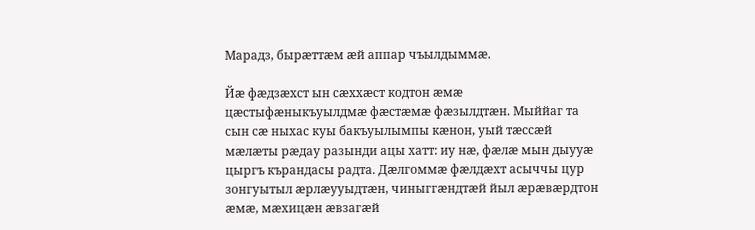Марадз, бырæттæм æй аппар чъылдыммæ.

Йæ фæдзæхст ын сæххæст кодтон æмæ цæстыфæныкъуылдмæ фæстæмæ фæзылдтæн. Мыййаг та сын сæ ныхас куы бакъуылымпы кæнон, уый тæссæй мæлæты рæдау разынди ацы хатт: иу нæ, фæлæ мын дыууæ цыргъ кърандасы радта. Дæлгоммæ фæлдæхт асыччы цур зонгуытыл æрлæууыдтæн, чиныггæндтæй йыл æрæвæрдтон æмæ, мæхицæн æвзагæй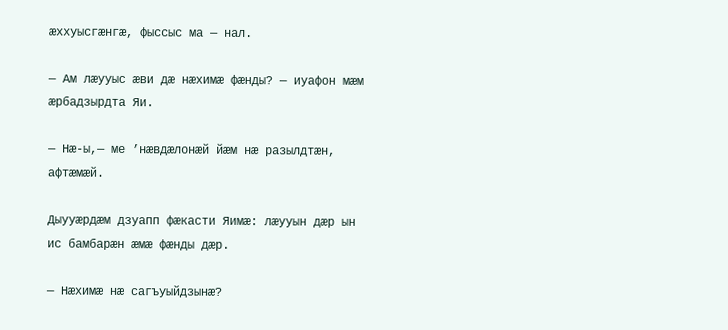æххуысгæнгæ, фыссыс ма — нал.

— Ам лæууыс æви дæ нæхимæ фæнды? — иуафон мæм æрбадзырдта Яи.

— Нæ-ы,— ме ’нæвдæлонæй йæм нæ разылдтæн, афтæмæй.

Дыууæрдæм дзуапп фæкасти Яимæ: лæууын дæр ын ис бамбарæн æмæ фæнды дæр.

— Нæхимæ нæ сагъуыйдзынæ?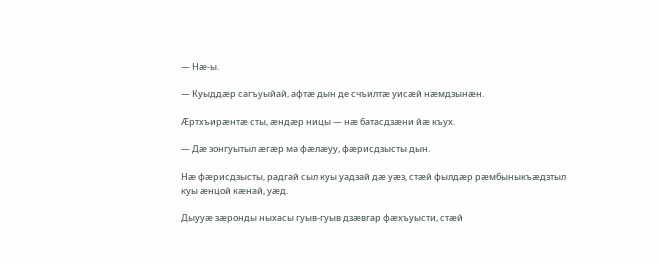— Нæ-ы.

— Куыддæр сагъуыйай, афтæ дын де счъилтæ уисæй нæмдзынæн.

Æртхъирæнтæ сты, æндæр ницы — нæ батасдзæни йæ къух.

— Дæ зонгуытыл æгæр ма фæлæуу, фæрисдзысты дын.

Нæ фæрисдзысты, радгай сыл куы уадзай дæ уæз, стæй фылдæр рæмбыныкъæдзтыл куы æнцой кæнай, уæд.

Дыууæ зæронды ныхасы гуыв-гуыв дзæвгар фæхъуысти, стæй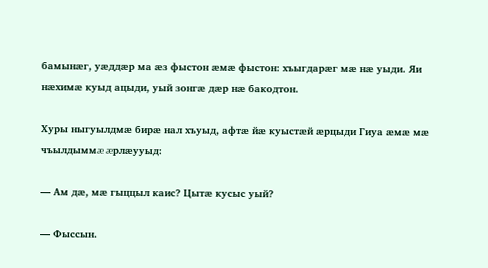бамынæг, уæддæр ма æз фыстон æмæ фыстон: хъыгдарæг мæ нæ уыди. Яи нæхимæ куыд ацыди, уый зонгæ дæр нæ бакодтон.

Хуры ныгуылдмæ бирæ нал хъуыд, афтæ йæ куыстæй æрцыди Гиуа æмæ мæ чъылдыммæ æрлæууыд:

— Ам дæ, мæ гыццыл каис? Цытæ кусыс уый?

— Фыссын.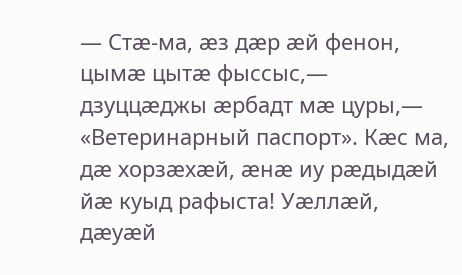— Стæ-ма, æз дæр æй фенон, цымæ цытæ фыссыс,— дзуццæджы æрбадт мæ цуры,— «Ветеринарный паспорт». Кæс ма, дæ хорзæхæй, æнæ иу рæдыдæй йæ куыд рафыста! Уæллæй, дæуæй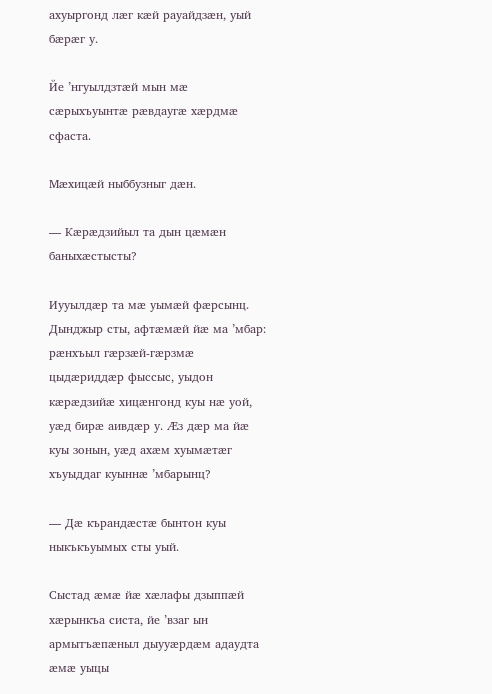ахуыргонд лæг кæй рауайдзæн, уый бæрæг у.

Йе ’нгуылдзтæй мын мæ сæрыхъуынтæ рæвдаугæ хæрдмæ сфаста.

Мæхицæй ныббузныг дæн.

— Кæрæдзийыл та дын цæмæн баныхæстысты?

Иууылдæр та мæ уымæй фæрсынц. Дынджыр сты, афтæмæй йæ ма ’мбар: рæнхъыл гæрзæй-гæрзмæ цыдæриддæр фыссыс, уыдон кæрæдзийæ хицæнгонд куы нæ уой, уæд бирæ аивдæр у. Æз дæр ма йæ куы зонын, уæд ахæм хуымæтæг хъуыддаг куыннæ ’мбарынц?

— Дæ кърандæстæ бынтон куы ныкъкъуымых сты уый.

Сыстад æмæ йæ хæлафы дзыппæй хæрынкъа систа, йе ’взаг ын армытъæпæныл дыууæрдæм адаудта æмæ уыцы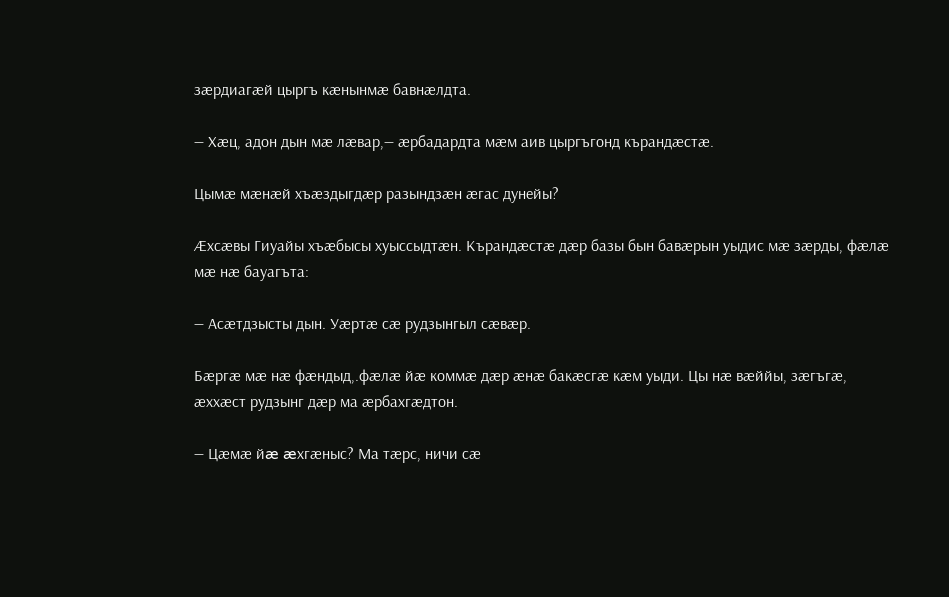зæрдиагæй цыргъ кæнынмæ бавнæлдта.

— Хæц, адон дын мæ лæвар,— æрбадардта мæм аив цыргъгонд кърандæстæ.

Цымæ мæнæй хъæздыгдæр разындзæн æгас дунейы?

Æхсæвы Гиуайы хъæбысы хуыссыдтæн. Кърандæстæ дæр базы бын бавæрын уыдис мæ зæрды, фæлæ мæ нæ бауагъта:

— Асæтдзысты дын. Уæртæ сæ рудзынгыл сæвæр.

Бæргæ мæ нæ фæндыд,.фæлæ йæ коммæ дæр æнæ бакæсгæ кæм уыди. Цы нæ вæййы, зæгъгæ, æххæст рудзынг дæр ма æрбахгæдтон.

— Цæмæ йæ æхгæныс? Ма тæрс, ничи сæ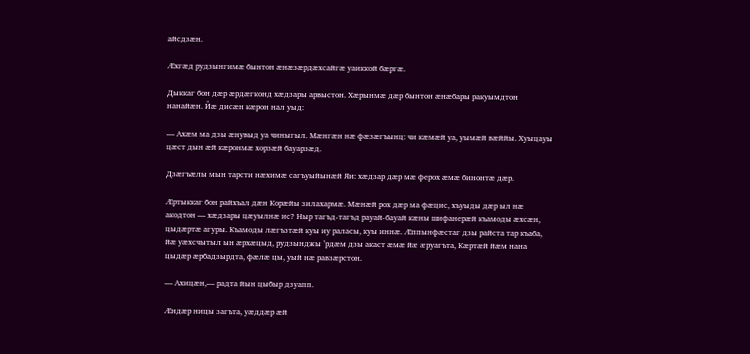айсдзæн.

Æхгæд рудзынгимæ бынтон æнæзæрдæхсайгæ уаиккой бæргæ.

Дыккаг бон дæр æрдæгконд хæдзары арвыстон. Хæрынмæ дæр бынтон æнæбары ракуымдтон нанайæн. Йæ дисæн кæрон нал уыд:

— Ахæм ма дзы æнувыд уа чиныгыл. Мæнгæн нæ фæзæгъынц: чи кæмæй уа, уымæй вæййы. Хуыцауы цæст дын æй кæронмæ хорзæй бауарзæд.

Дзæгъæлы мын тарсти нæхимæ сагъуыйынæй Яи: хæдзар дæр мæ ферох æмæ бинонтæ дæр.

Æртыккаг бон райхъал дæн Корæйы зилахармæ. Мæнæй рох дæр ма фæцис, хъуыды дæр ыл нæ акодтон — хæдзары цæуылнæ ис? Ныр тагъд-тагъд рауай-бауай кæны шифанерæй къамоды æхсæн, цыдæртæ агуры. Къамоды лæгъзтæй куы иу раласы, куы иннæ. Æппынфæстаг дзы райста тар къаба, йæ уæхсчытыл ын æрхæцыд, рудзынджы ’рдæм дзы акаст æмæ йæ æруагъта, Кæртæй йæм нана цыдæр æрбадзырдта, фæлæ цы, уый нæ равзæрстон.

— Ахицæн,— радта йын цыбыр дзуапп.

Æндæр ницы загъта, уæддæр æй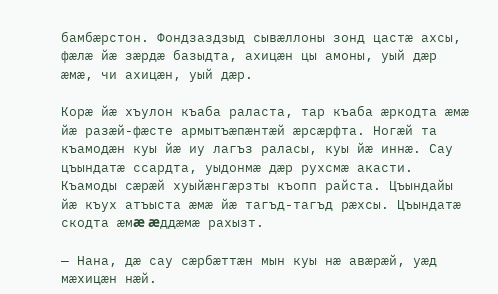бамбæрстон. Фондзаздзыд сывæллоны зонд цастæ ахсы, фæлæ йæ зæрдæ базыдта, ахицæн цы амоны, уый дæр æмæ, чи ахицæн, уый дæр.

Корæ йæ хъулон къаба раласта, тар къаба æркодта æмæ йæ разæй-фæсте армытъæпæнтæй æрсæрфта. Ногæй та къамодæн куы йæ иу лагъз раласы, куы йæ иннæ. Сау цъындатæ ссардта, уыдонмæ дæр рухсмæ акасти. Къамоды сæрæй хуыйæнгæрзты къопп райста. Цъындайы йæ къух атъыста æмæ йæ тагъд-тагъд рæхсы. Цъындатæ скодта æмæ æддæмæ рахызт.

— Нана, дæ сау сæрбæттæн мын куы нæ авæрæй, уæд мæхицæн нæй.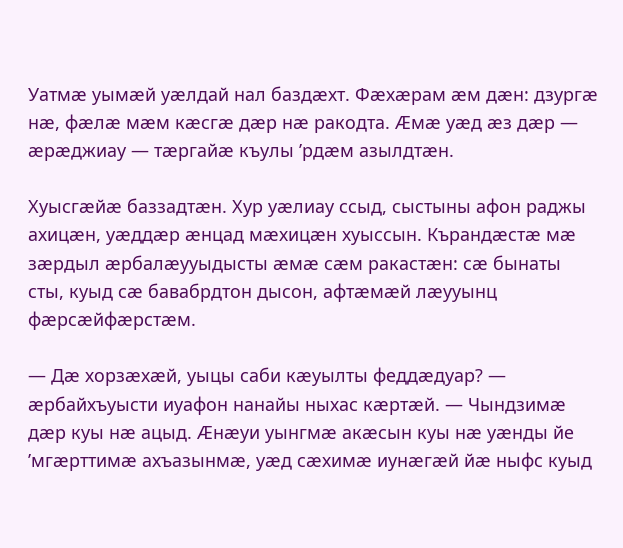Уатмæ уымæй уæлдай нал баздæхт. Фæхæрам æм дæн: дзургæ нæ, фæлæ мæм кæсгæ дæр нæ ракодта. Æмæ уæд æз дæр — æрæджиау — тæргайæ къулы ’рдæм азылдтæн.

Хуысгæйæ баззадтæн. Хур уæлиау ссыд, сыстыны афон раджы ахицæн, уæддæр æнцад мæхицæн хуыссын. Кърандæстæ мæ зæрдыл æрбалæууыдысты æмæ сæм ракастæн: сæ бынаты сты, куыд сæ бавабрдтон дысон, афтæмæй лæууынц фæрсæйфæрстæм.

— Дæ хорзæхæй, уыцы саби кæуылты феддæдуар? — æрбайхъуысти иуафон нанайы ныхас кæртæй. — Чындзимæ дæр куы нæ ацыд. Æнæуи уынгмæ акæсын куы нæ уæнды йе ’мгæрттимæ ахъазынмæ, уæд сæхимæ иунæгæй йæ ныфс куыд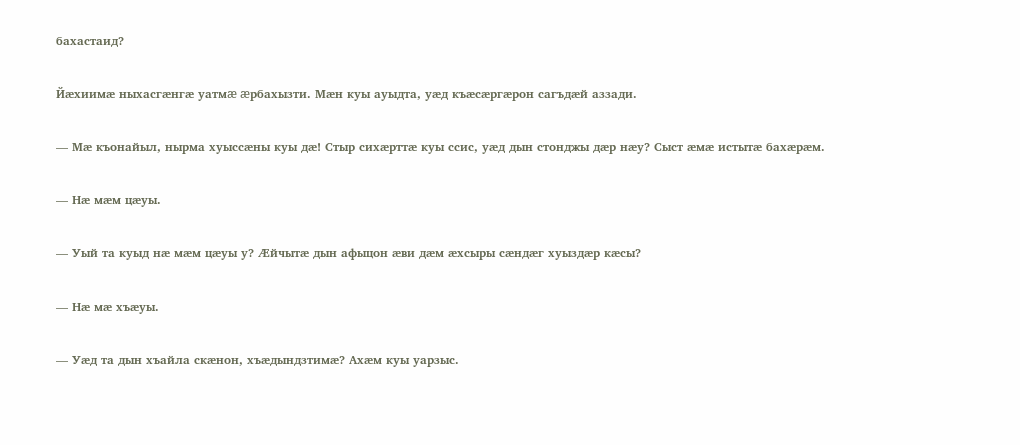бахастаид?

Йæхиимæ ныхасгæнгæ уатмæ æрбахызти. Мæн куы ауыдта, уæд къæсæргæрон сагъдæй аззади.

— Мæ къонайыл, нырма хуыссæны куы дæ! Стыр сихæрттæ куы ссис, уæд дын стонджы дæр нæу? Сыст æмæ истытæ бахæрæм.

— Нæ мæм цæуы.

— Уый та куыд нæ мæм цæуы у? Æйчытæ дын афыцон æви дæм æхсыры сæндæг хуыздæр кæсы?

— Нæ мæ хъæуы.

— Уæд та дын хъайла скæнон, хъæдындзтимæ? Ахæм куы уарзыс.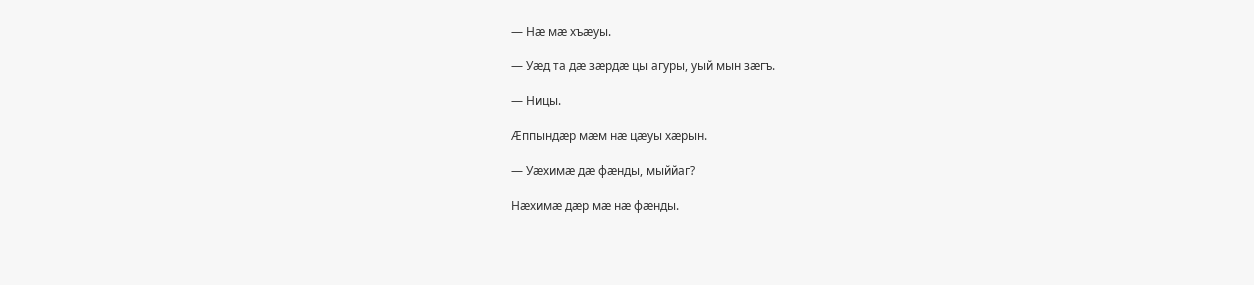— Нæ мæ хъæуы.

— Уæд та дæ зæрдæ цы агуры, уый мын зæгъ.

— Ницы.

Æппындæр мæм нæ цæуы хæрын.

— Уæхимæ дæ фæнды, мыййаг?

Нæхимæ дæр мæ нæ фæнды.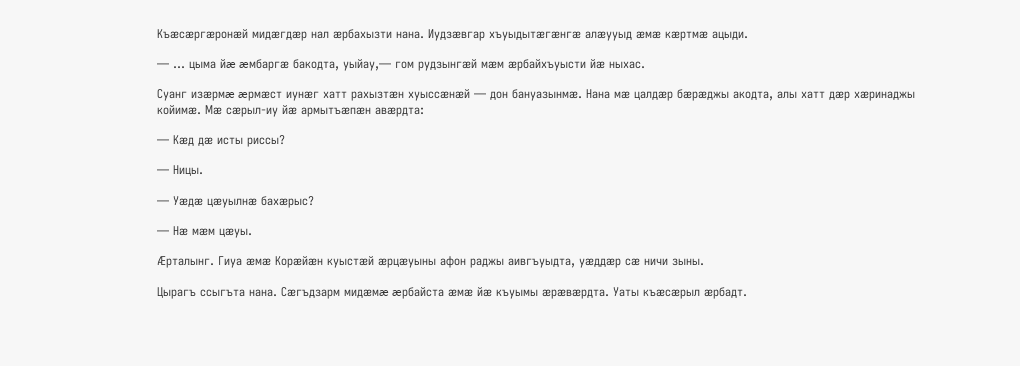Къæсæргæронæй мидæгдæр нал æрбахызти нана. Иудзæвгар хъуыдытæгæнгæ алæууыд æмæ кæртмæ ацыди.

— ... цыма йæ æмбаргæ бакодта, уыйау,— гом рудзынгæй мæм æрбайхъуысти йæ ныхас.

Суанг изæрмæ æрмæст иунæг хатт рахызтæн хуыссæнæй — дон бануазынмæ. Нана мæ цалдæр бæрæджы акодта, алы хатт дæр хæринаджы койимæ. Мæ сæрыл-иу йæ армытъæпæн авæрдта:

— Кæд дæ исты риссы?

— Ницы.

— Уæдæ цæуылнæ бахæрыс?

— Нæ мæм цæуы.

Æрталынг. Гиуа æмæ Корæйæн куыстæй æрцæуыны афон раджы аивгъуыдта, уæддæр сæ ничи зыны.

Цырагъ ссыгъта нана. Сæгъдзарм мидæмæ æрбайста æмæ йæ къуымы æрæвæрдта. Уаты къæсæрыл æрбадт.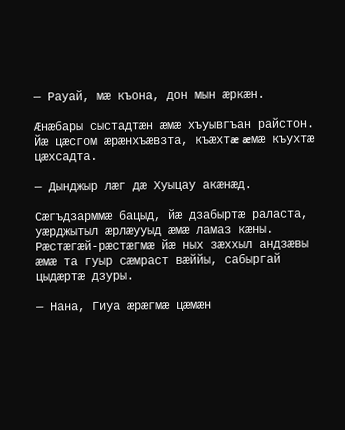— Рауай, мæ къона, дон мын æркæн.

Æнæбары сыстадтæн æмæ хъуывгъан райстон. Йæ цæсгом æрæнхъæвзта, къæхтæ æмæ къухтæ цæхсадта.

— Дынджыр лæг дæ Хуыцау акæнæд.

Сæгъдзарммæ бацыд, йæ дзабыртæ раласта, уæрджытыл æрлæууыд æмæ ламаз кæны. Рæстæгæй-рæстæгмæ йæ ных зæххыл андзæвы æмæ та гуыр сæмраст вæййы, сабыргай цыдæртæ дзуры.

— Нана, Гиуа æрæгмæ цæмæн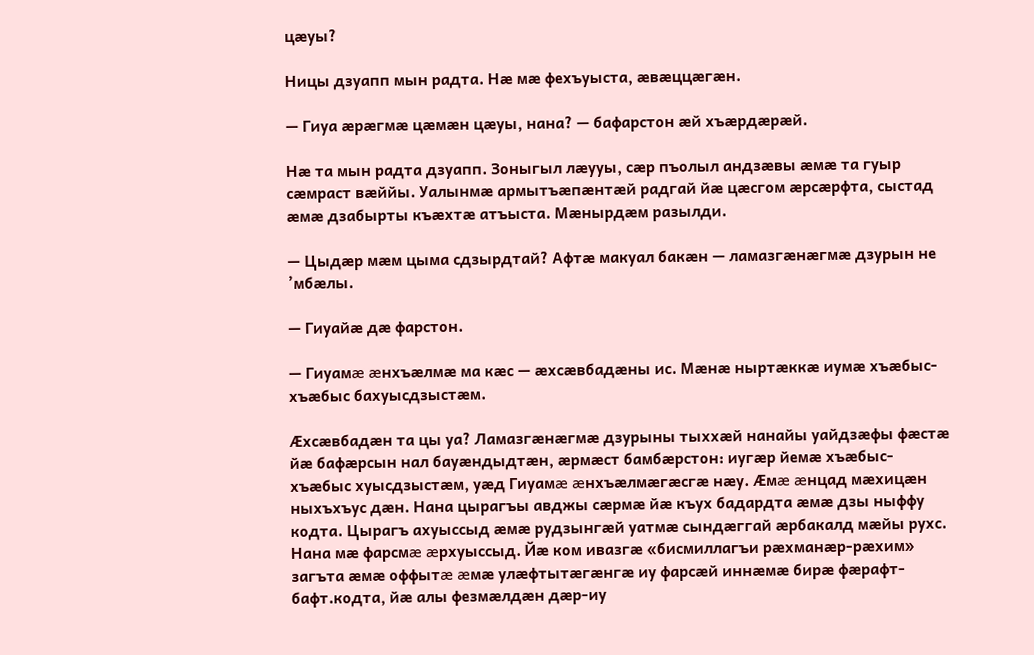цæуы?

Ницы дзуапп мын радта. Нæ мæ фехъуыста, æвæццæгæн.

— Гиуа æрæгмæ цæмæн цæуы, нана? — бафарстон æй хъæрдæрæй.

Нæ та мын радта дзуапп. Зоныгыл лæууы, сæр пъолыл андзæвы æмæ та гуыр сæмраст вæййы. Уалынмæ армытъæпæнтæй радгай йæ цæсгом æрсæрфта, сыстад æмæ дзабырты къæхтæ атъыста. Мæнырдæм разылди.

— Цыдæр мæм цыма сдзырдтай? Афтæ макуал бакæн — ламазгæнæгмæ дзурын не ’мбæлы.

— Гиуайæ дæ фарстон.

— Гиуамæ æнхъæлмæ ма кæс — æхсæвбадæны ис. Мæнæ ныртæккæ иумæ хъæбыс-хъæбыс бахуысдзыстæм.

Æхсæвбадæн та цы уа? Ламазгæнæгмæ дзурыны тыххæй нанайы уайдзæфы фæстæ йæ бафæрсын нал бауæндыдтæн, æрмæст бамбæрстон: иугæр йемæ хъæбыс-хъæбыс хуысдзыстæм, уæд Гиуамæ æнхъæлмæгæсгæ нæу. Æмæ æнцад мæхицæн ныхъхъус дæн. Нана цырагъы авджы сæрмæ йæ къух бадардта æмæ дзы ныффу кодта. Цырагъ ахуыссыд æмæ рудзынгæй уатмæ сындæггай æрбакалд мæйы рухс. Нана мæ фарсмæ æрхуыссыд. Йæ ком ивазгæ «бисмиллагъи рæхманæр-рæхим» загъта æмæ оффытæ æмæ улæфтытæгæнгæ иу фарсæй иннæмæ бирæ фæрафт-бафт.кодта, йæ алы фезмæлдæн дæр-иу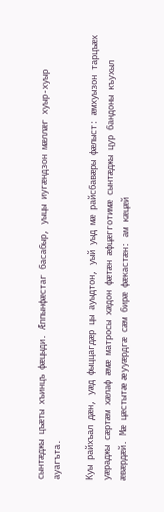сынтæджы цъæты хъинцъ фæцыди. Æппынфæстаг басабыр, уыцы иугæндзон мæллæг хуыр-хуыр ауагъта.

Куы райхъал дæн, уæд фыццагдæр цы ауыдтон, уый уыд мæ райсбавæры фæлыст: æмхуызон тарцъæх уæраджы сæртæм хæлаф æмæ матросы хæдон фæтæн æфцæгготимæ сынтæджы цур бандоны къухыл æвæрдæй. Мæ цæстытæ æууæрдгæ сæм бирæ фæкастæн: ам кæцæй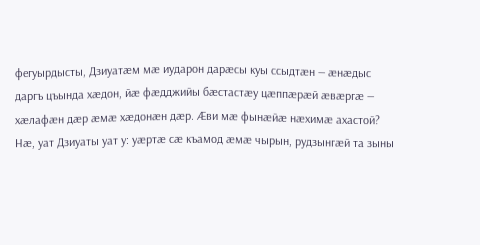фегуырдысты, Дзиуатæм мæ иударон дарæсы куы ссыдтæн — æнæдыс даргъ цъында хæдон, йæ фæдджийы бæстастæу цæппæрæй æвæргæ — хæлафæн дæр æмæ хæдонæн дæр. Æви мæ фынæйæ нæхимæ ахастой? Нæ, уат Дзиуаты уат у: уæртæ сæ къамод æмæ чырын, рудзынгæй та зыны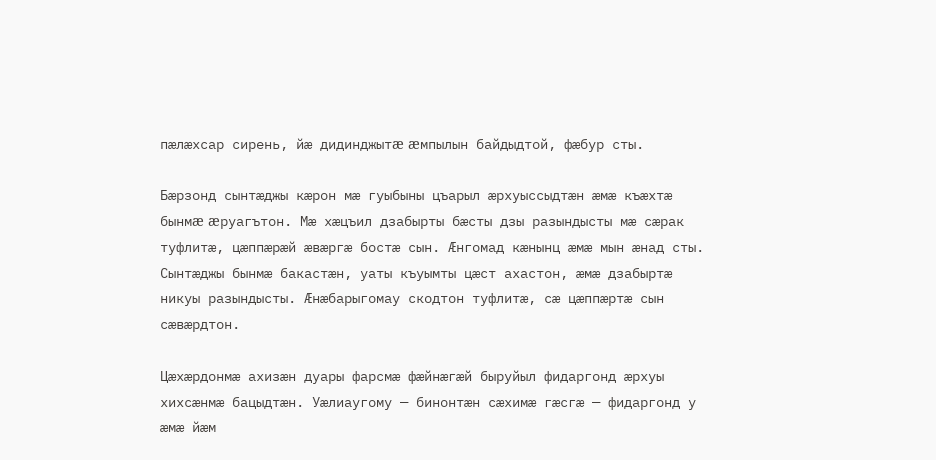пæлæхсар сирень, йæ дидинджытæ æмпылын байдыдтой, фæбур сты.

Бæрзонд сынтæджы кæрон мæ гуыбыны цъарыл æрхуыссыдтæн æмæ къæхтæ бынмæ æруагътон. Мæ хæцъил дзабырты бæсты дзы разындысты мæ сæрак туфлитæ, цæппæрæй æвæргæ бостæ сын. Æнгомад кæнынц æмæ мын æнад сты. Сынтæджы бынмæ бакастæн, уаты къуымты цæст ахастон, æмæ дзабыртæ никуы разындысты. Æнæбарыгомау скодтон туфлитæ, сæ цæппæртæ сын сæвæрдтон.

Цæхæрдонмæ ахизæн дуары фарсмæ фæйнæгæй быруйыл фидаргонд æрхуы хихсæнмæ бацыдтæн. Уæлиаугому — бинонтæн сæхимæ гæсгæ — фидаргонд у æмæ йæм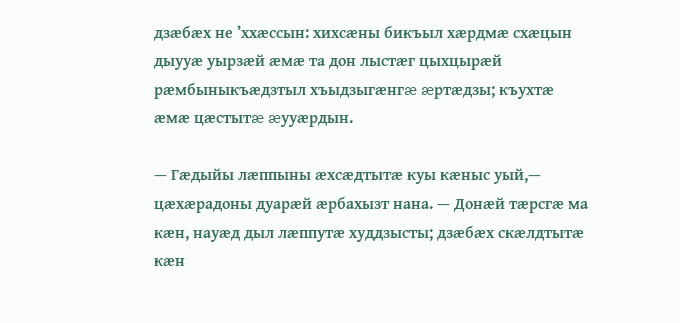дзæбæх не ’ххæссын: хихсæны бикъыл хæрдмæ схæцын дыууæ уырзæй æмæ та дон лыстæг цыхцырæй рæмбыныкъæдзтыл хъыдзыгæнгæ æртæдзы; къухтæ æмæ цæстытæ æууæрдын.

— Гæдыйы лæппыны æхсæдтытæ куы кæныс уый,— цæхæрадоны дуарæй æрбахызт нана. — Донæй тæрсгæ ма кæн, науæд дыл лæппутæ худдзысты; дзæбæх скæлдтытæ кæн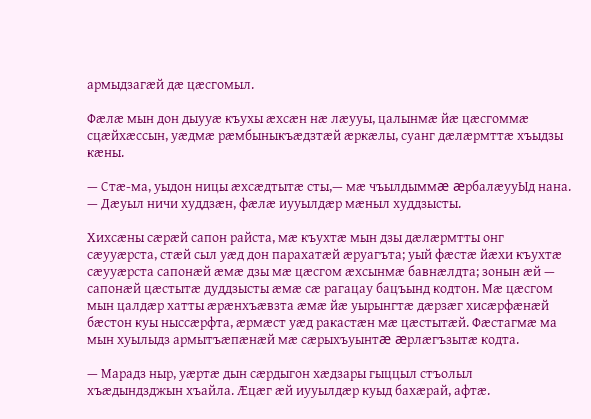армыдзагæй дæ цæсгомыл.

Фæлæ мын дон дыууæ къухы æхсæн нæ лæууы, цалынмæ йæ цæсгоммæ сцæйхæссын, уæдмæ рæмбыныкъæдзтæй æркæлы, суанг дæлæрмттæ хъыдзы кæны.

— Стæ-ма, уыдон ницы æхсæдтытæ сты,— мæ чъылдыммæ æрбалæууЫд нана. — Дæуыл ничи худдзæн, фæлæ иууылдæр мæныл худдзысты.

Хихсæны сæрæй сапон райста, мæ къухтæ мын дзы дæлæрмтты онг сæууæрста, стæй сыл уæд дон парахатæй æруагъта; уый фæстæ йæхи къухтæ сæууæрста сапонæй æмæ дзы мæ цæсгом æхсынмæ бавнæлдта; зонын æй — сапонæй цæстытæ дуддзысты æмæ сæ рагацау бацъынд кодтон. Мæ цæсгом мын цалдæр хатты æрæнхъæвзта æмæ йæ уырынгтæ дæрзæг хисæрфæнæй бæстон куы ныссæрфта, æрмæст уæд ракастæн мæ цæстытæй. Фæстагмæ ма мын хуылыдз армытъæпæнæй мæ сæрыхъуынтæ æрлæгъзытæ кодта.

— Марадз ныр, уæртæ дын сæрдыгон хæдзары гыццыл стъолыл хъæдындзджын хъайла. Æцæг æй иууылдæр куыд бахæрай, афтæ.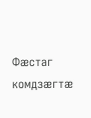Фæстаг комдзæгтæ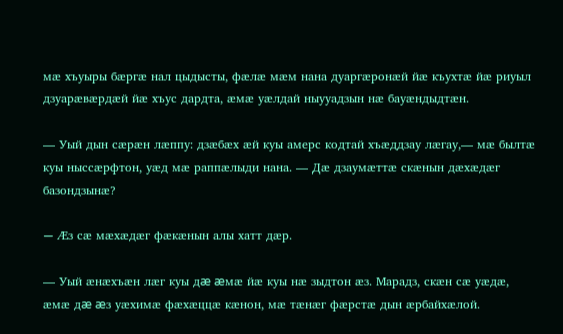мæ хъуыры бæргæ нал цыдысты, фæлæ мæм нана дуаргæронæй йæ къухтæ йæ риуыл дзуарæвæрдæй йæ хъус дардта, æмæ уæлдай ныууадзын нæ бауæндыдтæн.

— Уый дын сæрæн лæппу: дзæбæх æй куы амерс кодтай хъæддзау лæгау,— мæ былтæ куы ныссæрфтон, уæд мæ раппæлыди нана. — Дæ дзаумæттæ скæнын дæхæдæг базондзынæ?

— Æз сæ мæхæдæг фæкæнын алы хатт дæр.

— Уый æнæхъæн лæг куы дæ æмæ йæ куы нæ зыдтон æз. Марадз, скæн сæ уæдæ, æмæ дæ æз уæхимæ фæхæццæ кæнон, мæ тæнæг фæрстæ дын æрбайхæлой.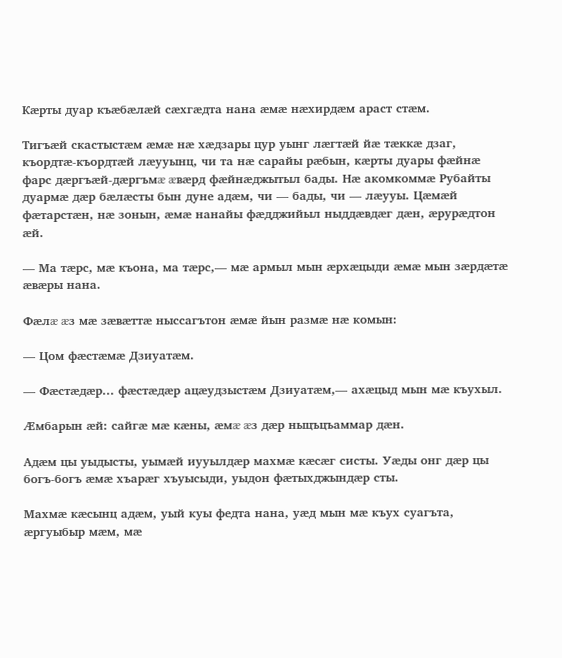Кæрты дуар къæбæлæй сæхгæдта нана æмæ нæхирдæм араст стæм.

Тигъæй скастыстæм æмæ нæ хæдзары цур уынг лæгтæй йæ тæккæ дзаг, къордтæ-къордтæй лæууынц, чи та нæ сарайы рæбын, кæрты дуары фæйнæ фарс дæргъæй-дæргъмæ æвæрд фæйнæджытыл бады. Нæ акомкоммæ Рубайты дуармæ дæр бæлæсты бын дуне адæм, чи — бады, чи — лæууы. Цæмæй фæтарстæн, нæ зонын, æмæ нанайы фæдджийыл ныддæвдæг дæн, æрурæдтон æй.

— Ма тæрс, мæ къона, ма тæрс,— мæ армыл мын æрхæцыди æмæ мын зæрдæтæ æвæры нана.

Фæлæ æз мæ зæвæттæ ныссагътон æмæ йын размæ нæ комын:

— Цом фæстæмæ Дзиуатæм.

— Фæстæдæр... фæстæдæр ацæудзыстæм Дзиуатæм,— ахæцыд мын мæ къухыл.

Æмбарын æй: сайгæ мæ кæны, æмæ æз дæр ныцъцъаммар дæн.

Адæм цы уыдысты, уымæй иууылдæр махмæ кæсæг систы. Уæды онг дæр цы богъ-богъ æмæ хъарæг хъуысыди, уыдон фæтыхджындæр сты.

Махмæ кæсынц адæм, уый куы федта нана, уæд мын мæ къух суагъта, æргуыбыр мæм, мæ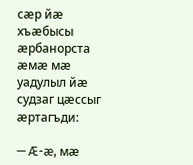сæр йæ хъæбысы æрбанорста æмæ мæ уадулыл йæ судзаг цæссыг æртагъди:

— Æ-æ, мæ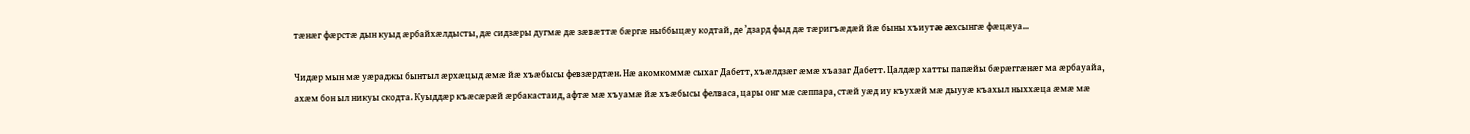тæнæг фæрстæ дын куыд æрбайхæлдысты, дæ сидзæры дугмæ дæ зæвæттæ бæргæ ныббыцæу кодтай, де ’дзард фыд дæ тæригъæдæй йæ быны хъиутæ æхсынгæ фæцæуа...

Чидæр мын мæ уæраджы бынтыл æрхæцыд æмæ йæ хъæбысы февзæрдтæн. Нæ акомкоммæ сыхаг Дабетт, хъæлдзæг æмæ хъазаг Дабетт. Цалдæр хатты папæйы бæрæггæнæг ма æрбауайа, ахæм бон ыл никуы скодта. Куыддæр къæсæрæй æрбакастаид, афтæ мæ хъуамæ йæ хъæбысы фелваса, цары онг мæ сæппара, стæй уæд иу къухæй мæ дыууæ къахыл ныххæца æмæ мæ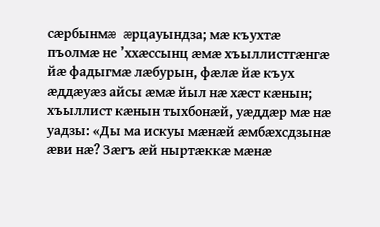сæрбынмæ æрцауындза; мæ къухтæ пъолмæ не ’ххæссынц æмæ хъыллистгæнгæ йæ фадыгмæ лæбурын, фæлæ йæ къух æддæуæз айсы æмæ йыл нæ хæст кæнын; хъыллист кæнын тыхбонæй, уæддæр мæ нæ уадзы: «Ды ма искуы мæнæй æмбæхсдзынæ æви нæ? Зæгъ æй ныртæккæ мæнæ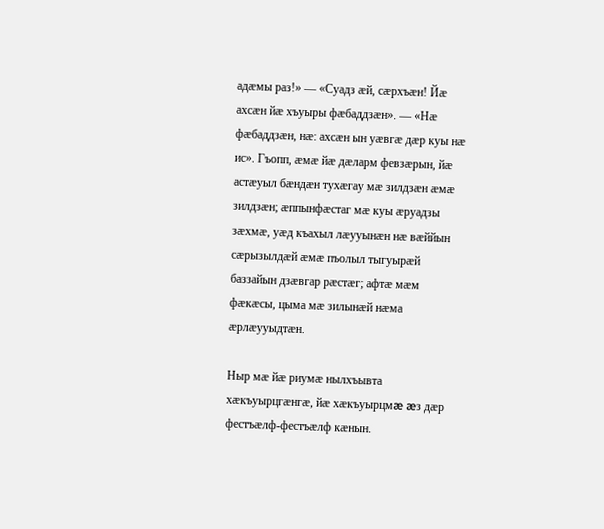адæмы раз!» — «Суадз æй, сæрхъæн! Йæ ахсæн йæ хъуыры фæбаддзæн». — «Нæ фæбаддзæн, нæ: ахсæн ын уæвгæ дæр куы нæ ис». Гъопп, æмæ йæ дæларм февзæрын, йæ астæуыл бæндæн тухæгау мæ зилдзæн æмæ зилдзæн; æппынфæстаг мæ куы æруадзы зæхмæ, уæд къахыл лæууынæн нæ вæййын сæрызылдæй æмæ пъолыл тыгуырæй баззайын дзæвгар рæстæг; афтæ мæм фæкæсы, цыма мæ зилынæй нæма æрлæууыдтæн.

Ныр мæ йæ риумæ нылхъывта хæкъуырцгæнгæ, йæ хæкъуырцмæ æз дæр фестъæлф-фестъæлф кæнын.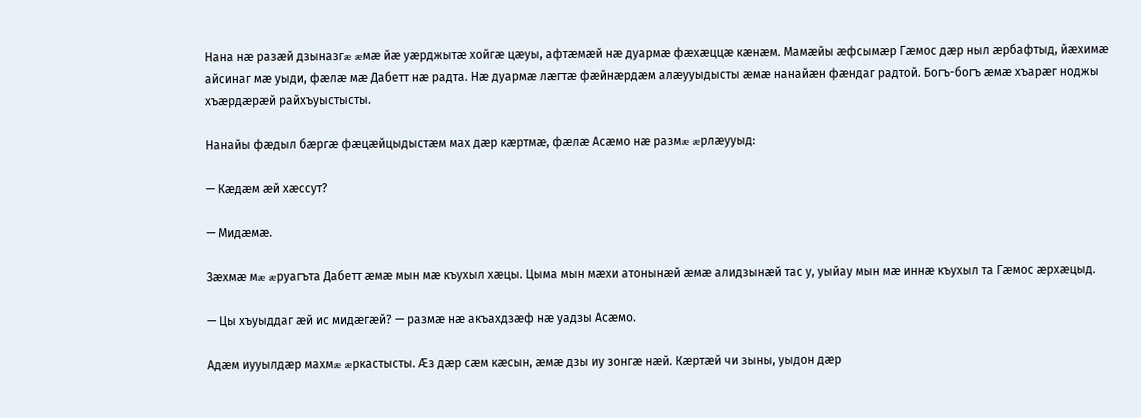Нана нæ разæй дзыназгæ æмæ йæ уæрджытæ хойгæ цæуы, афтæмæй нæ дуармæ фæхæццæ кæнæм. Мамæйы æфсымæр Гæмос дæр ныл æрбафтыд, йæхимæ айсинаг мæ уыди, фæлæ мæ Дабетт нæ радта. Нæ дуармæ лæгтæ фæйнæрдæм алæууыдысты æмæ нанайæн фæндаг радтой. Богъ-богъ æмæ хъарæг ноджы хъæрдæрæй райхъуыстысты.

Нанайы фæдыл бæргæ фæцæйцыдыстæм мах дæр кæртмæ, фæлæ Асæмо нæ размæ æрлæууыд:

— Кæдæм æй хæссут?

— Мидæмæ.

Зæхмæ мæ æруагъта Дабетт æмæ мын мæ къухыл хæцы. Цыма мын мæхи атонынæй æмæ алидзынæй тас у, уыйау мын мæ иннæ къухыл та Гæмос æрхæцыд.

— Цы хъуыддаг æй ис мидæгæй? — размæ нæ акъахдзæф нæ уадзы Асæмо.

Адæм иууылдæр махмæ æркастысты. Æз дæр сæм кæсын, æмæ дзы иу зонгæ нæй. Кæртæй чи зыны, уыдон дæр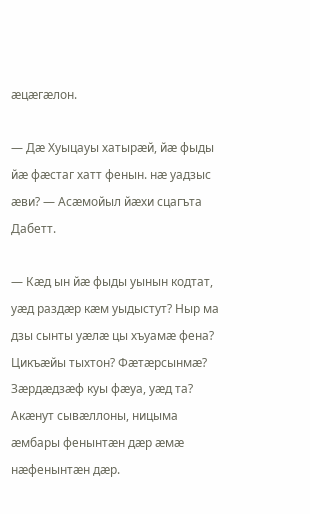æцæгæлон.

— Дæ Хуыцауы хатырæй, йæ фыды йæ фæстаг хатт фенын. нæ уадзыс æви? — Асæмойыл йæхи сцагъта Дабетт.

— Кæд ын йæ фыды уынын кодтат, уæд раздæр кæм уыдыстут? Ныр ма дзы сынты уæлæ цы хъуамæ фена? Цикъæйы тыхтон? Фæтæрсынмæ? Зæрдæдзæф куы фæуа, уæд та? Акæнут сывæллоны, ницыма æмбары фенынтæн дæр æмæ нæфенынтæн дæр.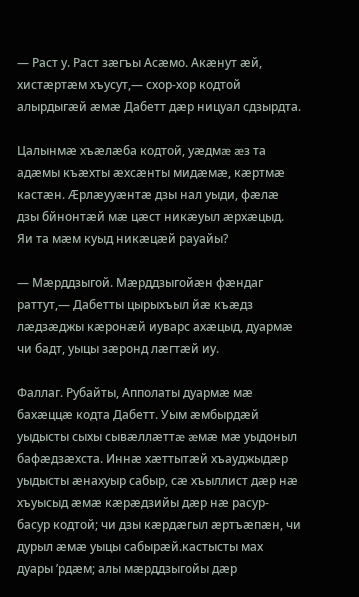— Раст у. Раст зæгъы Асæмо. Акæнут æй, хистæртæм хъусут,— схор-хор кодтой алырдыгæй æмæ Дабетт дæр ницуал сдзырдта.

Цалынмæ хъæлæба кодтой, уæдмæ æз та адæмы къæхты æхсæнты мидæмæ, кæртмæ кастæн. Æрлæууæнтæ дзы нал уыди, фæлæ дзы бйнонтæй мæ цæст никæуыл æрхæцыд. Яи та мæм куыд никæцæй рауайы?

— Мæрддзыгой. Мæрддзыгойæн фæндаг раттут,— Дабетты цырыхъыл йæ къæдз лæдзæджы кæронæй иуварс ахæцыд, дуармæ чи бадт, уыцы зæронд лæгтæй иу.

Фаллаг. Рубайты, Апполаты дуармæ мæ бахæццæ кодта Дабетт. Уым æмбырдæй уыдысты сыхы сывæллæттæ æмæ мæ уыдоныл бафæдзæхста. Иннæ хæттытæй хъауджыдæр уыдысты æнахуыр сабыр, сæ хъыллист дæр нæ хъуысыд æмæ кæрæдзийы дæр нæ расур-басур кодтой; чи дзы кæрдæгыл æртъæпæн, чи дурыл æмæ уыцы сабырæй.кастысты мах дуары ’рдæм; алы мæрддзыгойы дæр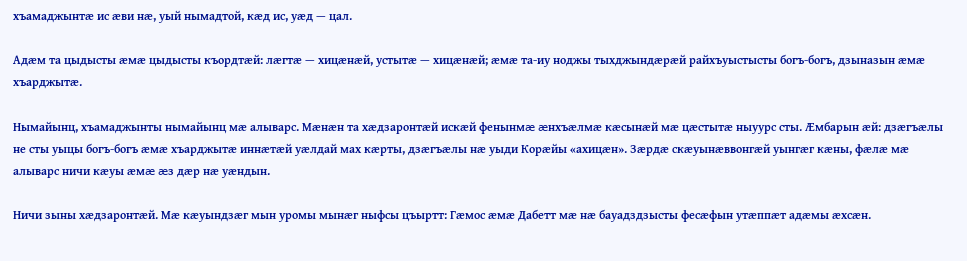хъамаджынтæ ис æви нæ, уый нымадтой, кæд ис, уæд — цал.

Адæм та цыдысты æмæ цыдысты къордтæй: лæгтæ — хицæнæй, устытæ — хицæнæй; æмæ та-иу ноджы тыхджындæрæй райхъуыстысты богъ-богъ, дзыназын æмæ хъарджытæ.

Нымайынц, хъамаджынты нымайынц мæ алыварс. Мæнæн та хæдзаронтæй искæй фенынмæ æнхъæлмæ кæсынæй мæ цæстытæ ныуурс сты. Æмбарын æй: дзæгъæлы не сты уыцы богъ-богъ æмæ хъарджытæ иннæтæй уæлдай мах кæрты, дзæгъæлы нæ уыди Корæйы «ахицæн». Зæрдæ скæуынæввонгæй уынгæг кæны, фæлæ мæ алыварс ничи кæуы æмæ æз дæр нæ уæндын.

Ничи зыны хæдзаронтæй. Мæ кæуындзæг мын уромы мынæг ныфсы цъыртт: Гæмос æмæ Дабетт мæ нæ бауадздзысты фесæфын утæппæт адæмы æхсæн.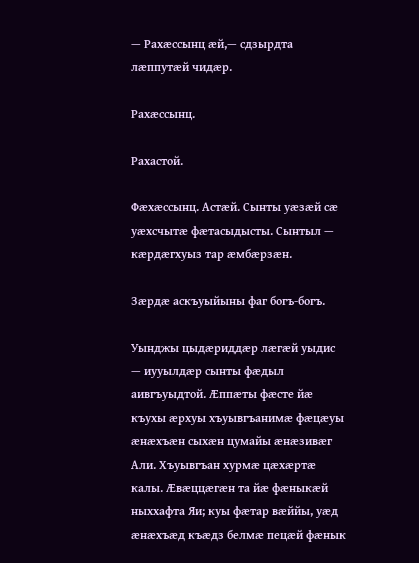— Рахæссынц æй,— сдзырдта лæппутæй чидæр.

Рахæссынц.

Рахастой.

Фæхæссынц. Астæй. Сынты уæзæй сæ уæхсчытæ фæтасыдысты. Сынтыл — кæрдæгхуыз тар æмбæрзæн.

Зæрдæ аскъуыйыны фаг богъ-богъ.

Уынджы цыдæриддæр лæгæй уыдис — иууылдæр сынты фæдыл аивгъуыдтой. Æппæты фæсте йæ къухы æрхуы хъуывгъанимæ фæцæуы æнæхъæн сыхæн цумайы æнæзивæг Али. Хъуывгъан хурмæ цæхæртæ калы. Æвæццæгæн та йæ фæныкæй ныххафта Яи; куы фæтар вæййы, уæд æнæхъæд къæдз белмæ пецæй фæнык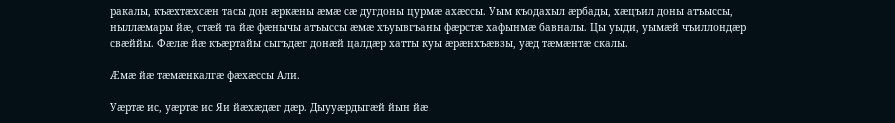ракалы, къæхтæхсæн тасы дон æркæны æмæ сæ дугдоны цурмæ ахæссы. Уым къодахыл æрбады, хæцъил доны атъыссы, ныллæмары йæ, стæй та йæ фæнычы атъыссы æмæ хъуывгъаны фæрстæ хафынмæ бавналы. Цы уыди, уымæй чъиллондæр свæййы. Фæлæ йæ къæртайы сыгъдæг донæй цалдæр хатты куы æрæнхъæвзы, уæд тæмæнтæ скалы.

Æмæ йæ тæмæнкалгæ фæхæссы Али.

Уæртæ ис, уæртæ ис Яи йæхæдæг дæр. Дыууæрдыгæй йын йæ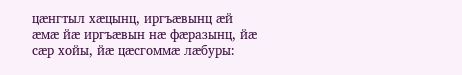цæнгтыл хæцынц, иргъæвынц æй æмæ йæ иргъæвын нæ фæразынц, йæ сæр хойы, йæ цæсгоммæ лæбуры: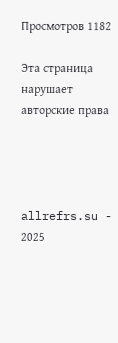Просмотров 1182

Эта страница нарушает авторские права




allrefrs.su - 2025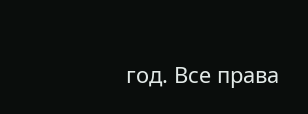год. Все права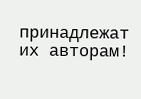принадлежат их авторам!